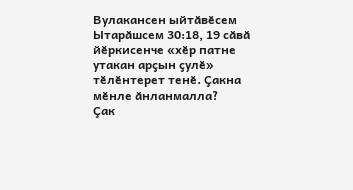Вулакансен ыйтӑвӗсем
Ытарӑшсем 30:18, 19 сӑвӑ йӗркисенче «хӗр патне утакан арҫын ҫулӗ» тӗлӗнтерет тенӗ. Ҫакна мӗнле ӑнланмалла?
Ҫак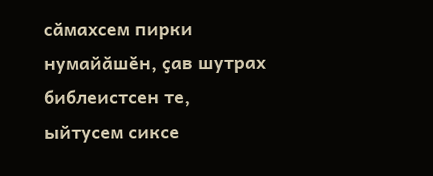сӑмахсем пирки нумайӑшӗн, ҫав шутрах библеистсен те, ыйтусем сиксе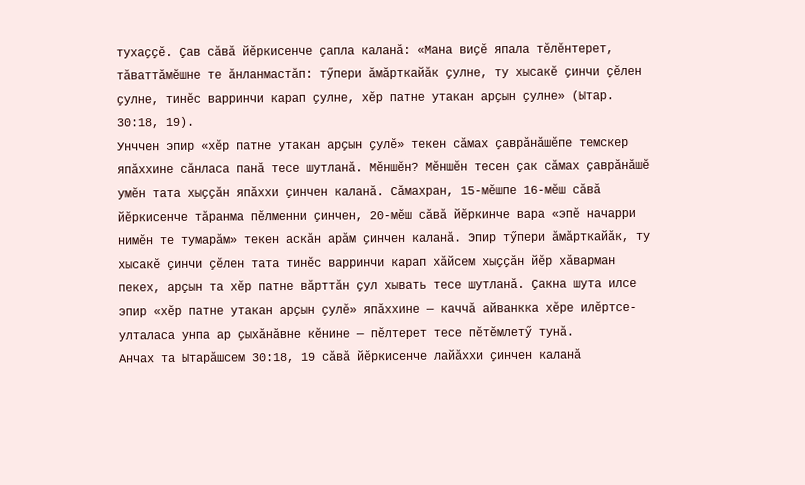тухаҫҫӗ. Ҫав сӑвӑ йӗркисенче ҫапла каланӑ: «Мана виҫӗ япала тӗлӗнтерет, тӑваттӑмӗшне те ӑнланмастӑп: тӳпери ӑмӑрткайӑк ҫулне, ту хысакӗ ҫинчи ҫӗлен ҫулне, тинӗс варринчи карап ҫулне, хӗр патне утакан арҫын ҫулне» (Ытар. 30:18, 19).
Унччен эпир «хӗр патне утакан арҫын ҫулӗ» текен сӑмах ҫаврӑнӑшӗпе темскер япӑххине сӑнласа панӑ тесе шутланӑ. Мӗншӗн? Мӗншӗн тесен ҫак сӑмах ҫаврӑнӑшӗ умӗн тата хыҫҫӑн япӑххи ҫинчен каланӑ. Сӑмахран, 15-мӗшпе 16-мӗш сӑвӑ йӗркисенче тӑранма пӗлменни ҫинчен, 20-мӗш сӑвӑ йӗркинче вара «эпӗ начарри нимӗн те тумарӑм» текен аскӑн арӑм ҫинчен каланӑ. Эпир тӳпери ӑмӑрткайӑк, ту хысакӗ ҫинчи ҫӗлен тата тинӗс варринчи карап хӑйсем хыҫҫӑн йӗр хӑварман пекех, арҫын та хӗр патне вӑрттӑн ҫул хывать тесе шутланӑ. Ҫакна шута илсе эпир «хӗр патне утакан арҫын ҫулӗ» япӑххине — каччӑ айванкка хӗре илӗртсе-улталаса унпа ар ҫыхӑнӑвне кӗнине — пӗлтерет тесе пӗтӗмлетӳ тунӑ.
Анчах та Ытарӑшсем 30:18, 19 сӑвӑ йӗркисенче лайӑххи ҫинчен каланӑ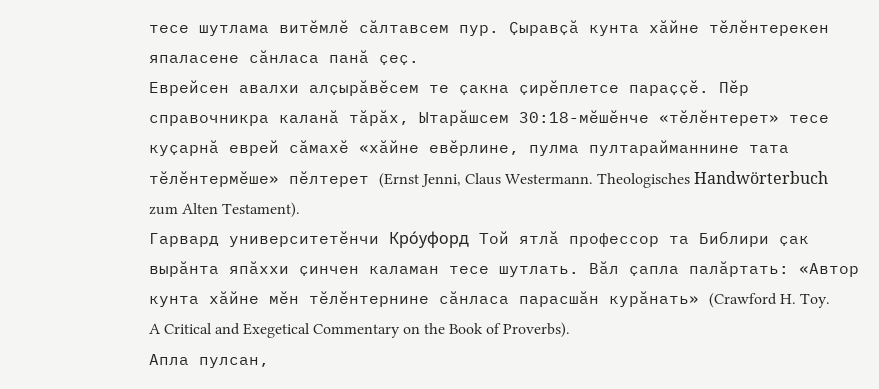тесе шутлама витӗмлӗ сӑлтавсем пур. Ҫыравҫӑ кунта хӑйне тӗлӗнтерекен япаласене сӑнласа панӑ ҫеҫ.
Еврейсен авалхи алҫырӑвӗсем те ҫакна ҫирӗплетсе параҫҫӗ. Пӗр справочникра каланӑ тӑрӑх, Ытарӑшсем 30:18-мӗшӗнче «тӗлӗнтерет» тесе куҫарнӑ еврей сӑмахӗ «хӑйне евӗрлине, пулма пултарайманнине тата тӗлӗнтермӗше» пӗлтерет (Ernst Jenni, Claus Westermann. Theologisches Handwörterbuch zum Alten Testament).
Гарвард университетӗнчи Кро́уфорд Той ятлӑ профессор та Библири ҫак вырӑнта япӑххи ҫинчен каламан тесе шутлать. Вӑл ҫапла палӑртать: «Автор кунта хӑйне мӗн тӗлӗнтернине сӑнласа парасшӑн курӑнать» (Crawford H. Toy. A Critical and Exegetical Commentary on the Book of Proverbs).
Апла пулсан,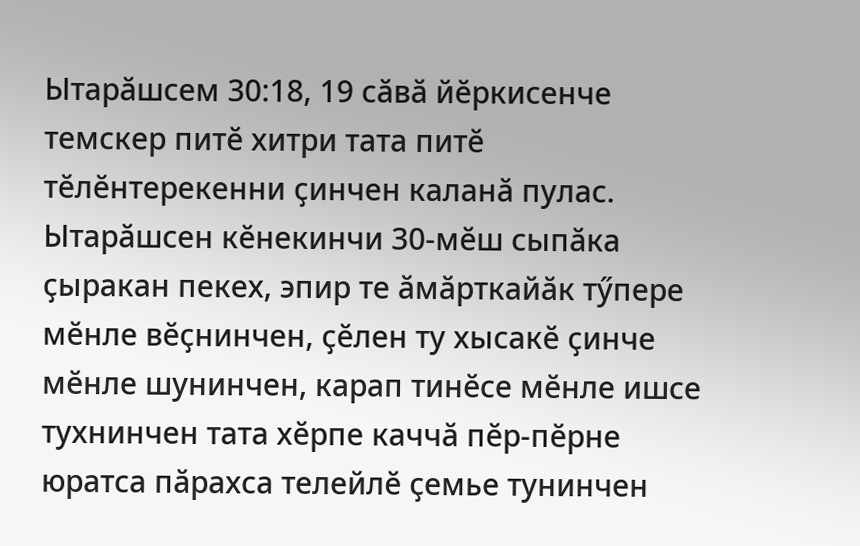Ытарӑшсем 30:18, 19 сӑвӑ йӗркисенче темскер питӗ хитри тата питӗ тӗлӗнтерекенни ҫинчен каланӑ пулас. Ытарӑшсен кӗнекинчи 30-мӗш сыпӑка ҫыракан пекех, эпир те ӑмӑрткайӑк тӳпере мӗнле вӗҫнинчен, ҫӗлен ту хысакӗ ҫинче мӗнле шунинчен, карап тинӗсе мӗнле ишсе тухнинчен тата хӗрпе каччӑ пӗр-пӗрне юратса пӑрахса телейлӗ ҫемье тунинчен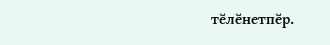тӗлӗнетпӗр.